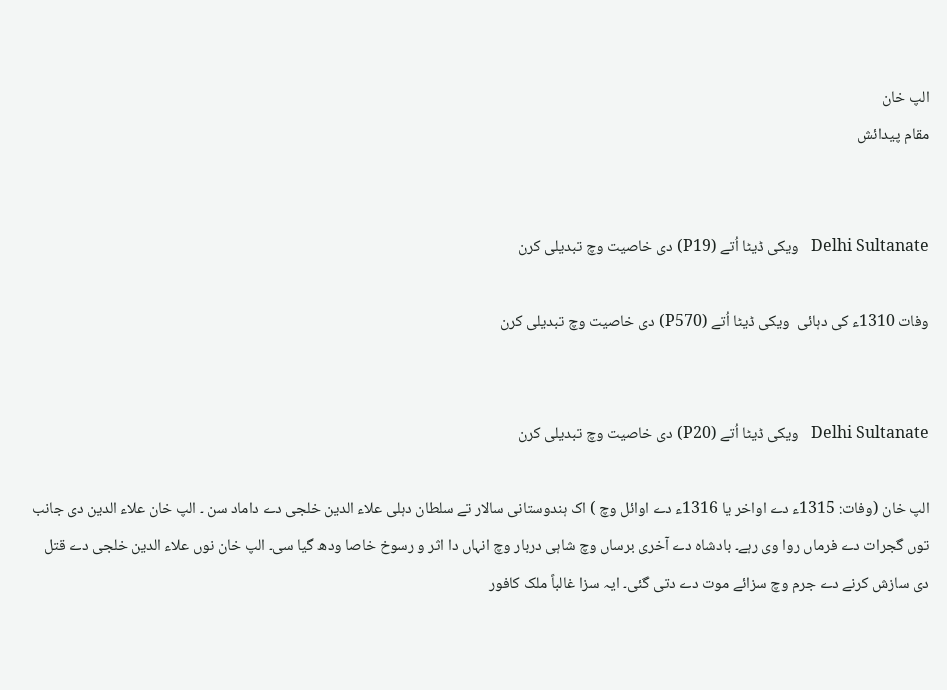الپ خان
مقام پیدائش


Delhi Sultanate   ویکی ڈیٹا اُتے (P19) دی خاصیت وچ تبدیلی کرن

وفات 1310ء کی دہائی  ویکی ڈیٹا اُتے (P570) دی خاصیت وچ تبدیلی کرن


Delhi Sultanate   ویکی ڈیٹا اُتے (P20) دی خاصیت وچ تبدیلی کرن

الپ خان (وفات: 1315ء دے اواخر یا 1316ء دے اوائل وچ ) اک ہندوستانی سالار تے سلطان دہلی علاء الدین خلجی دے داماد سن ۔ الپ خان علاء الدین دی جانب توں گجرات دے فرماں روا وی رہے۔ بادشاہ دے آخری برساں وچ شاہی دربار وچ انہاں دا اثر و رسوخ خاصا ودھ گیا سی۔ الپ خان نوں علاء الدین خلجی دے قتل دی سازش کرنے دے جرم وچ سزائے موت دے دتی گئی۔ ایہ سزا غالباً ملک کافور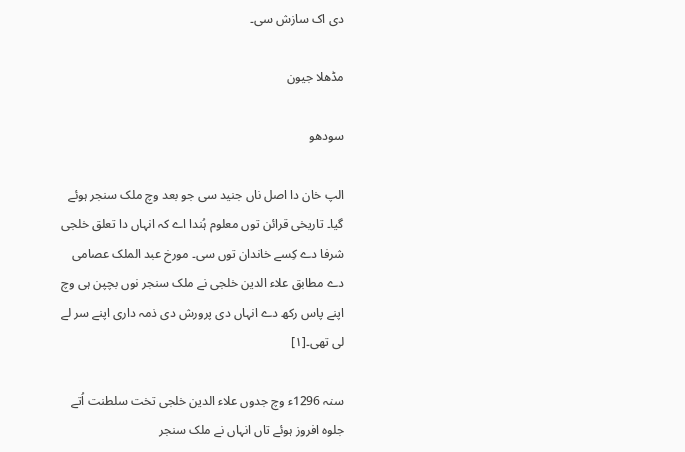دی اک سازش سی۔

مڈھلا جیون

سودھو

الپ خان دا اصل ناں جنید سی جو بعد وچ ملک سنجر ہوئے گیا۔ تاریخی قرائن توں معلوم ہُندا اے کہ انہاں دا تعلق خلجی شرفا دے کِسے خاندان توں سی۔ مورخ عبد الملک عصامی دے مطابق علاء الدین خلجی نے ملک سنجر نوں بچپن ہی وچ اپنے پاس رکھ دے انہاں دی پرورش دی ذمہ داری اپنے سر لے لی تھی۔[۱]

سنہ 1296ء وچ جدوں علاء الدین خلجی تخت سلطنت اُتے جلوہ افروز ہوئے تاں انہاں نے ملک سنجر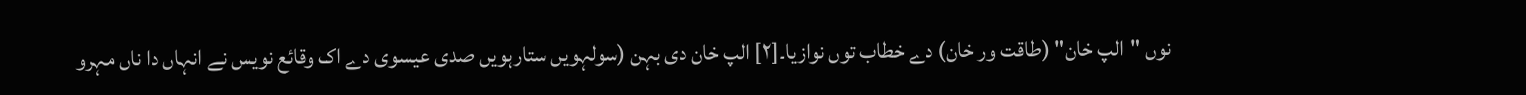نوں "الپ خان" (طاقت ور خان) دے خطاب توں نوازیا۔[۲] الپ خان دی بہن (سولہويں ستارہويں صدی عیسوی دے اک وقائع نویس نے انہاں دا ناں مہرو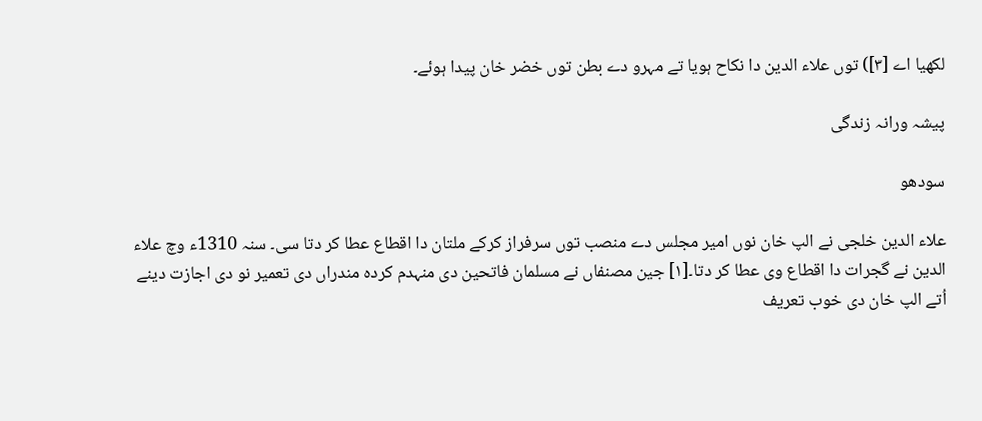لکھیا اے [۳]) توں علاء الدین دا نکاح ہويا تے مہرو دے بطن توں خضر خان پیدا ہوئے۔

پیشہ ورانہ زندگی

سودھو

علاء الدین خلجی نے الپ خان نوں امیر مجلس دے منصب توں سرفراز کرکے ملتان دا اقطاع عطا کر دتا سی۔ سنہ 1310ء وچ علاء الدین نے گجرات دا اقطاع وی عطا کر دتا۔[۱] جین مصنفاں نے مسلمان فاتحین دی منہدم کردہ مندراں دی تعمیر نو دی اجازت دینے اُتے الپ خان دی خوب تعریف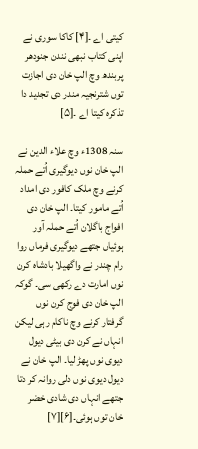کيتی اے ۔[۴] کاکا سوری نے اپنی کتاب نبھی نندن جنودھر پربندھ وچ الپ خان دی اجازت توں شترنجیہ مندر دی تجدید دا تذکرہ کیتا اے ۔[۵]

سنہ 1308ء وچ علاء الدین نے الپ خان نوں دیوگیری اُتے حملہ کرنے وچ ملک کافور دی امداد اُتے مامور کیتا۔ الپ خان دی افواج باگلان اُتے حملہ آور ہوئیاں جتھے دیوگیری فرماں روا رام چندر نے واگھیلا بادشاہ کرن نوں امارت دے رکھی سی۔ گوکہ الپ خان دی فوج کرن نوں گرفتار کرنے وچ ناکام رہی لیکن انہاں نے کرن دی بیٹی دیول دیوی نوں پھڑ لیا۔ الپ خان نے دیول دیوی نوں دلی روانہ کر دتا جتھے انہاں دی شادی خضر خان توں ہوئی۔[۶][۷]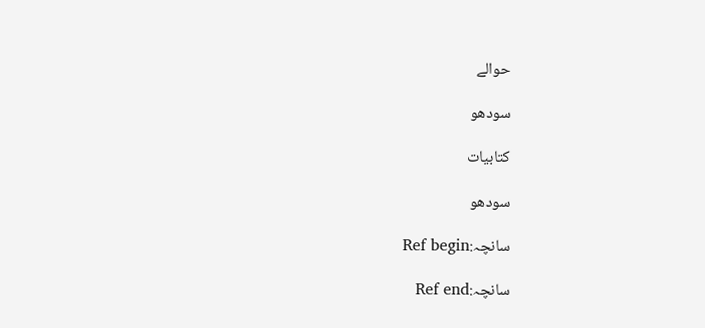حوالے

سودھو

کتابیات

سودھو

سانچہ:Ref begin

سانچہ:Ref end